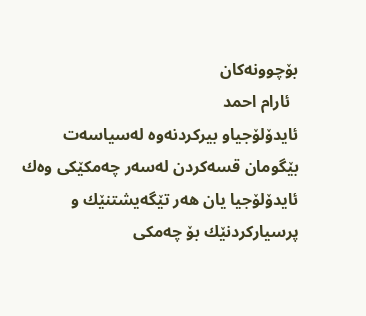بۆچوونەکان
  ئارام احمد
ئایدۆلۆجیاو بیركردنه‌وه‌ له‌سیاسه‌ت
بێگومان قسه‌كردن له‌سه‌ر چه‌مكێكی‌ وه‌ك ئایدۆلۆجیا یان هه‌ر تێگه‌یشتنێك و پرسیاركردنێك بۆ چه‌مكی‌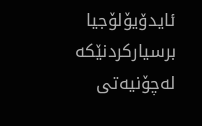ئایدۆیۆلۆجیا برسیاركردنێكه‌ له‌چۆنیه‌تی‌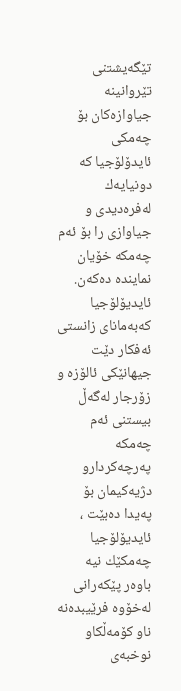تێگه‌یشتنی‌ تێروانینه‌ جیاوازه‌كان بۆ چه‌مكی‌ ئایدۆلۆجیا كه‌ دونیایه‌ك له‌فره‌دیدی‌ و جیاوازی‌ را بۆ ئه‌م چه‌مكه‌ خۆیان نماینده‌ ده‌كه‌ن.
ئایدیۆلۆجیا كه‌به‌مانای‌ زانستی‌ ئه‌فكار دێت جیهانێكی‌ ئالۆزه‌ و زۆرجار له‌گه‌ڵ بیستنی‌ ئه‌م چه‌مكه‌ په‌رچه‌كردارو دژیه‌كیمان بۆ په‌یدا ده‌بێت ، ئایدیۆلۆجیا چه‌مكێك نیه‌ باوه‌ر پێكه‌رانی‌ له‌خۆوه‌ فرێیبده‌نه‌ ناو كۆمه‌ڵكاو نوخبه‌ی‌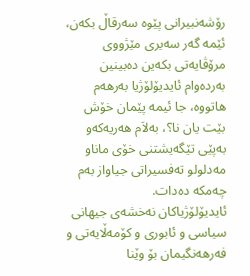رۆشه‌نبیرانی‌ پێوه‌ سه‌رقاڵ بكه‌ن، ئێمه‌ گه‌ر سه‌یری‌ مێژووی‌ مرۆڤایه‌تی‌ بكه‌ین ده‌بینین به‌رده‌وام ئایدیۆلۆژیا به‌رهه‌م هاتووه‌، جا ئیمه‌ پێمان خۆش بێت یان نا؟، به‌لاَم هه‌ریه‌كه‌و به‌پێی‌ تێگه‌یشتنی‌ خۆی‌ ماناو مه‌دلولو ته‌فسیراتی‌ جیاواز به‌م چه‌مكه‌ ده‌دات.
ئایدیۆلۆژیاكان نه‌خشه‌ی‌ جیهانی‌ سیاسی‌ و ئابوری‌ و كۆمه‌ڵایه‌تی‌ و فه‌رهه‌نگیمان بۆ وێنا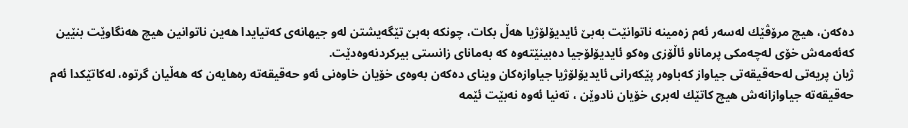ده‌كه‌ن، هیچ مرۆڤێك له‌سه‌ر ئه‌م زه‌مینه‌ ناتوانێت به‌بێ‌ ئایدیۆلۆژیا هه‌ڵ بكات، چونكه‌ به‌بێ‌ تێگه‌یشتن له‌و جیهانه‌ی‌ كه‌تیایدا هه‌ین ناتوانین هیچ هه‌نگاوێت بنێین كه‌ئه‌مه‌ش خۆی‌ له‌چه‌مكی‌ پرماناو ئاڵۆزی‌ وه‌كو ئایدیۆلۆجیا ده‌بینێته‌وه‌ كه‌ به‌مانای‌ زانستی‌ بیركردنه‌وه‌دێت.
ژیان پریه‌تی‌ له‌حه‌قیقه‌تی‌ جیاواز كه‌باوه‌ر پێكه‌رانی‌ ئایدیۆلۆژیا جیاوازه‌كان وینای‌ ده‌كه‌ن به‌وه‌ی‌ خۆیان خاوه‌نی‌ ئه‌و حه‌قیقه‌ته‌ ره‌هایه‌ن كه‌ هه‌ڵیان گرتوه‌، له‌كاتێكدا ئه‌م حه‌قیقه‌ته‌ جیاوازانه‌ش هیچ كاتێك له‌بری‌ خۆیان نادوێن ، ته‌نیا ئه‌وه‌ نه‌بێت ئێمه‌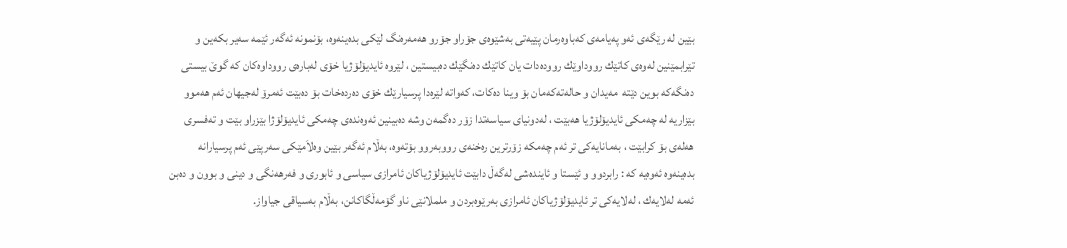بێین له‌ رێگه‌ی‌ ئه‌و په‌یامه‌ی‌ كه‌باوه‌رمان پێیه‌تی‌ به‌شێوه‌ی‌ جۆراو جۆرو هه‌مه‌ره‌نگ لێكی‌ بده‌ینه‌وه‌، بۆنمونه‌ ئه‌گه‌ر ئێمه‌ سه‌یر بكه‌ین و تێرابمێنین له‌وه‌ی‌ كاتێك رووداوێك رووده‌دات یان كاتێك ده‌نگێك ده‌بیستین ، لێروه‌ ئایدیۆلۆژیا خۆی‌ له‌باره‌ی‌ رووداوه‌كان كه‌ گوێ‌ بیستی‌ ده‌نگه‌كه‌ بوین دێته‌  مه‌یدان و حاله‌ته‌كه‌مان بۆ وینا ده‌كات، كه‌واته‌ لێره‌دا پرسیارێك خۆی‌ ده‌رده‌خات بۆ ده‌بێت ئه‌مرۆ له‌جیهان ئه‌م هه‌موو بێزاریه‌ له‌ چه‌مكی‌ ئایدیۆلۆژیا هه‌بێت ، له‌دونیای‌ سیاسه‌تدا زۆر ده‌گمه‌ن وشه‌ ده‌بینین ئه‌وه‌نده‌ی‌ چه‌مكی‌ ئایدیۆلۆژا بێزراو بێت و ته‌فسری‌ هه‌له‌ی‌ بۆ كرابێت ، به‌مانایه‌كی‌ تر ئه‌م چه‌مكه‌ زۆرترین ره‌خنه‌ی‌ رووبه‌روو بۆته‌وه‌، به‌ڵام ئه‌گه‌ر بێین وه‌لاَمێكی‌ سه‌رپێی‌ ئه‌م پرسیارانه‌ بده‌ینه‌وه‌ ئه‌وه‌یه‌ كه‌ : رابردوو و ئێستا و ئاینده‌شی‌ له‌گه‌ڵ دابێت ئایدیۆلۆژیاكان ئامرازی‌ سیاسی‌ و ئابوری‌ و فه‌رهه‌نگی‌ و دینی‌ و بوون و ده‌بن ئه‌مه‌ له‌لایه‌ك ، له‌لایه‌كی‌ تر ئایدیۆلۆژیاكان ئامرازی‌ به‌رێوه‌بردن و ململانێی‌ ناو گۆمه‌ڵگاكانن، به‌ڵام به‌سیاقی‌ جیاواز.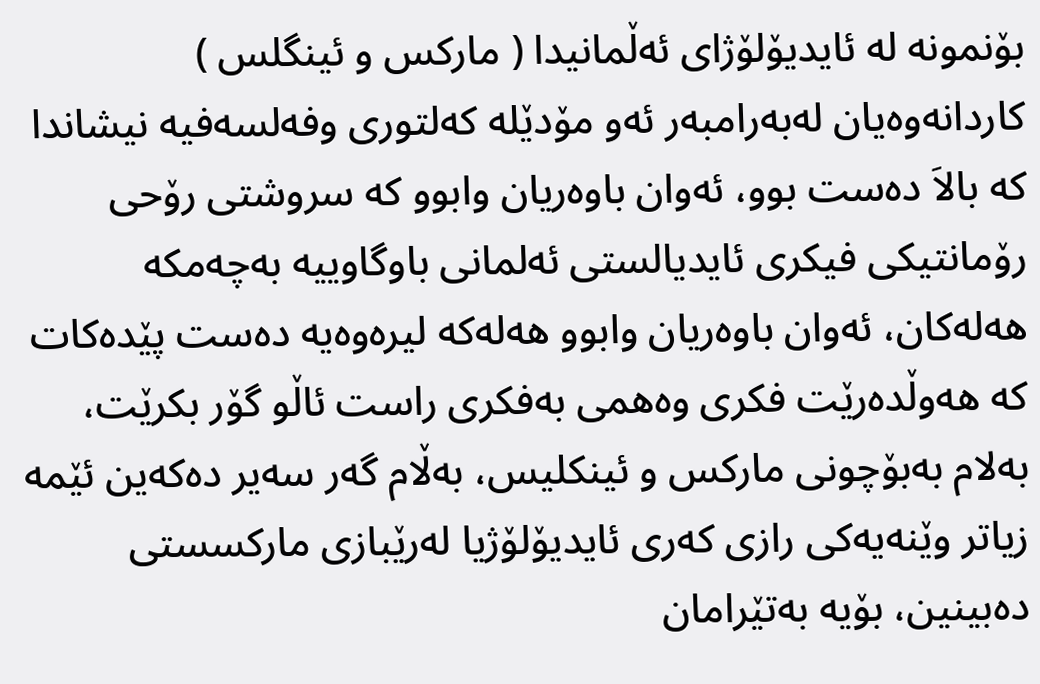بۆنمونه‌ له‌ ئایدیۆلۆژای‌ ئه‌ڵمانیدا ( ماركس و ئینگلس ) كاردانه‌وه‌یان له‌به‌رامبه‌ر ئه‌و مۆدێله‌ كه‌لتوری‌ وفه‌لسه‌فیه‌ نیشاندا كه‌ بالاَ ده‌ست بوو، ئه‌وان باوه‌ریان وابوو كه‌ سروشتی‌ رۆحی‌ رۆمانتیكی‌ فیكری‌ ئایدیالستی‌ ئه‌لمانی‌ باوگاوییه‌ به‌چه‌مكه‌ هه‌له‌كان، ئه‌وان باوه‌ریان وابوو هه‌له‌كه‌ لیره‌وه‌یه‌ ده‌ست پێده‌كات كه‌ هه‌وڵده‌رێت فكری‌ وه‌همی‌ به‌فكری‌ راست ئاڵو گۆر بكرێت، به‌لام به‌بۆچونی‌ ماركس و ئینكلیس، به‌ڵام گه‌ر سه‌یر ده‌كه‌ین ئێمه‌ زیاتر وێنه‌یه‌كی‌ رازی‌ كه‌ری‌ ئایدیۆلۆژیا له‌رێبازی‌ ماركسستی‌ ده‌بینین، بۆیه‌ به‌تێرامان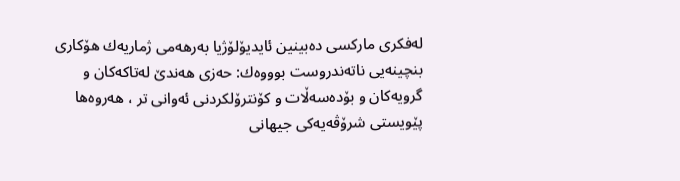له‌فكری‌ ماركسی‌ ده‌بینین ئایدیۆلۆژیا به‌رهه‌می‌ ژماریه‌ك هۆكاری‌ بنچینه‌یی‌ ناته‌ندروست بوووه‌ك: حه‌زی‌ هه‌ندێ‌ له‌تاكه‌كان و گرویه‌كان و بۆده‌سه‌ڵات و كۆنترۆلكردنی‌ ئه‌وانی‌ تر ، هه‌روه‌ها پێویستی شرۆڤه‌یه‌كی‌ جیهانی‌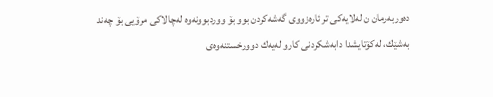ده‌وربه‌رمان ن له‌لایه‌كی‌ تر ئاره‌زووی‌ گه‌شه‌كردن بوو بۆ ووردبوونه‌وه‌ له‌چالاكی‌ مرۆیی‌ بۆ چه‌ند به‌شێك، له‌كۆتایشدا دابه‌شكردنی‌ كارو له‌یه‌ك دوورخستنه‌وه‌ی‌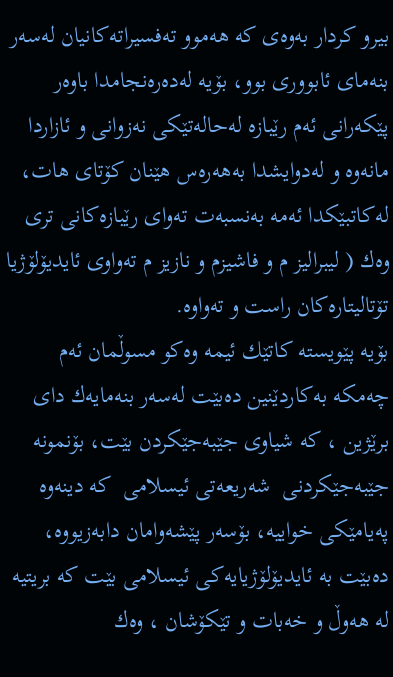بیرو كردار به‌وه‌ی‌ كه‌ هه‌موو ته‌فسیراته‌كانیان له‌سه‌ر بنه‌مای‌ ئابووری‌ بوو، بۆیه‌ له‌ده‌ره‌نجامدا باوه‌ر پێكه‌رانی‌ ئه‌م رێبازه‌ له‌حاله‌تێكی‌ نه‌زوانی‌ و ئازاردا مانه‌وه‌ و له‌دوایشدا به‌هه‌ره‌س هێنان كۆتای‌ هات، له‌كاتبێكدا ئه‌مه‌ به‌نسبه‌ت ته‌وای‌ رێبازه‌كانی‌ تری‌ وه‌ك ( لیبرالیز م و فاشیزم و نازیز م ته‌واوی‌ ئایدیۆلۆژیا تۆتالیتاره‌كان راست و ته‌واوه‌.
بۆیه‌ پێویسته‌ كاتێك ئیمه‌ وه‌كو مسوڵمان ئه‌م چه‌مكه‌ به‌كاردێنین ده‌بێت له‌سه‌ر بنه‌مایه‌ك دای‌ برێژین ، كه‌ شیاوی‌ جێبه‌جێكردن بێت، بۆنمونه‌ جێبه‌جێكردنی‌  شه‌ریعه‌تی‌ ئیسلامی‌  كه‌ دینه‌وه‌ په‌یامێكی‌ خواییه‌، بۆسه‌ر پێشه‌وامان دابه‌زیووه‌، ده‌بێت به‌ ئایدیۆلۆژیایه‌كی‌ ئیسلامی‌ بێت كه‌ بریتیه‌ له‌ هه‌وڵ و خه‌بات و تێكۆشان ، وه‌ك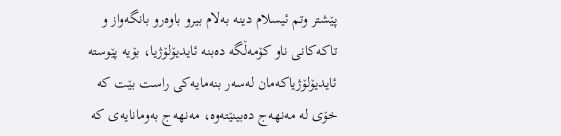پێشتر وتم ئیسلام دینه‌ به‌لام بیرو باوه‌رو بانگه‌واز و تاكه‌كانی‌ ناو كۆمه‌ڵگه‌ ده‌بنه‌ ئایدیۆلۆژیا، بۆیه‌ پێوسته‌ ئایدیۆلۆژیاكه‌مان له‌سه‌ر بنه‌مایه‌كی‌ راست بێت كه‌ خۆی‌ له‌ مه‌نهه‌ج ده‌بینێته‌وه‌، مه‌نهه‌ج به‌ومانایه‌ی‌ كه‌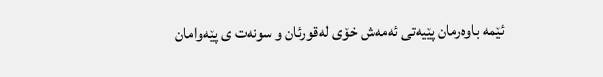ئێمه‌ باوه‌رمان پێیه‌تی‌ ئه‌مه‌ش خۆی‌ له‌قورئان و سونه‌ت ی‌ پێه‌وامان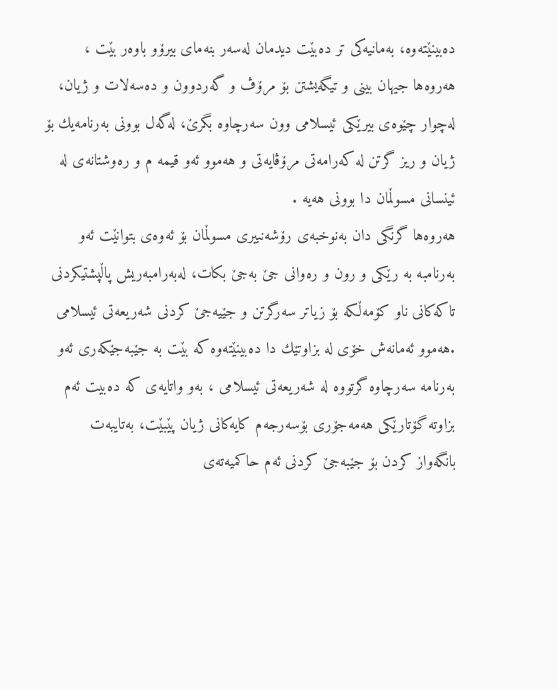ده‌بینێته‌وه‌، به‌مانیه‌كی‌ تر ده‌بێت دیدمان له‌سه‌ر بنه‌مای‌ بیرۆو باوه‌ر بێت ، هه‌روه‌ها جیهان بینی‌ و تیگه‌یشتن بۆ مرۆڤ و گه‌ردوون و ده‌سه‌لات و ژیان، له‌چوار چێوه‌ی‌ بیرێكی‌ ئیسلامی‌ وون سه‌رچاوه‌ بگرێ‌، له‌گه‌ل بوونی‌ به‌رنامه‌یك بۆ ژیان و ریز گرتن له‌ كه‌رامه‌تی‌ مرۆڤایه‌تی‌ و هه‌موو ئه‌و قیمه‌ م و ره‌وشتانه‌ی‌ له‌ ئینسانی‌ مسوڵمان دا بوونی‌ هه‌یه‌ .
هه‌روه‌ها گرنگی‌ دان به‌نوخبه‌ی‌ رۆشه‌نبیری‌ مسوڵمان بۆ ئه‌وه‌ی‌ بتوانێت ئه‌و به‌رنامبه‌ به‌ رێكی‌ و رون و ره‌وانی‌ جێ به‌جێ‌ بكات، له‌به‌رامبه‌ریش پاڵپشتیكردنی‌ تاكه‌كانی‌ ناو كۆمه‌ڵكه‌ بۆ زیاتر سه‌رگرتن و جێیه‌جێ‌ كردنی‌ شه‌ریعه‌تی‌ ئیسلامی‌ .هه‌موو ئه‌مانه‌ش خۆی‌ له‌ بزاوتێك دا ده‌بینێته‌وه‌ كه‌ بێت به‌ جێبه‌جێكه‌ری‌ ئه‌و به‌رنامه‌ سه‌رچاوه‌ گرتووه‌ له‌ شه‌ریعه‌تی‌ ئیسلامی‌ ، به‌و واتایه‌ی‌ كه‌ ده‌بیت ئه‌م بزاوته‌ گۆتارێكی‌ هه‌مه‌جۆری‌ بۆسه‌رجه‌م كایه‌كانی‌ ژیان پێبێت، به‌تایبه‌ت بانگه‌واز كردن بۆ جێبه‌جێ‌ كردنی‌ ئه‌م حاكمیه‌ته‌ی‌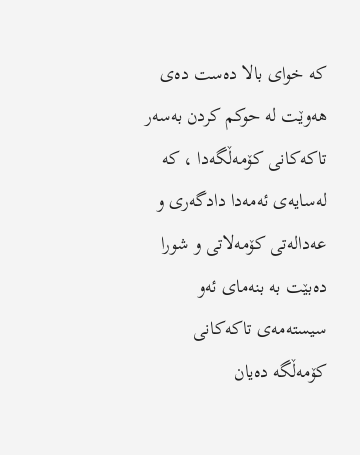كه‌ خوای‌ بالا ده‌ست ده‌ی‌ هه‌وێت له‌ حوكم كردن به‌سه‌ر تاكه‌كانی‌ كۆمه‌ڵگه‌دا ، كه‌ له‌سایه‌ی‌ ئه‌مه‌دا دادگه‌ری‌ و عه‌داله‌تی‌ كۆمه‌لاتی‌ و شورا ده‌بێت به‌ بنه‌مای‌ ئه‌و سیسته‌مه‌ی‌ تاكه‌كانی‌ كۆمه‌ڵگه‌ ده‌یان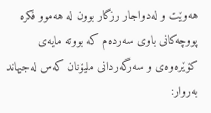هه‌وێت و له‌دواجار رزگار بوون له‌ هه‌موو فكره‌ پووچه‌كانی‌ باوی‌ سه‌رده‌م كه‌ بووته‌ مایه‌ی‌ كۆێره‌وه‌ی‌ و سه‌رگه‌ردانی‌ ملیۆنان كه‌س له‌جیهاند
به‌روار: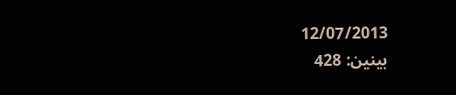12/07/2013
بینین: 428